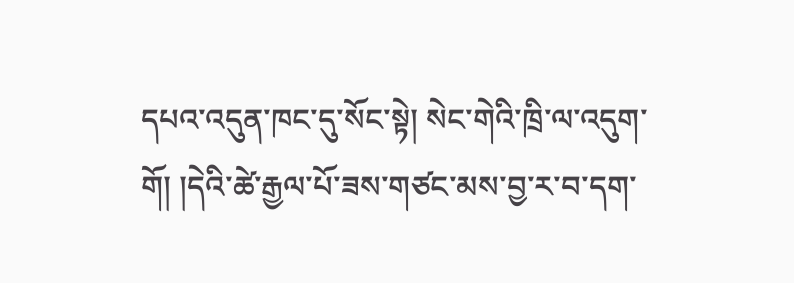དཔའ་འདུན་ཁང་དུ་སོང་སྟེ། སེང་གེའི་ཁྲི་ལ་འདུག་གོ། །དེའི་ཚེ་རྒྱལ་པོ་ཟས་གཙང་མས་བྱ་ར་བ་དག་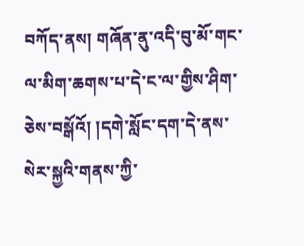བཀོད་ནས། གཞོན་ནུ་འདི་བུ་མོ་གང་ལ་མིག་ཆགས་པ་དེ་ང་ལ་གྱིས་ཤིག་ཅེས་བསྒོའོ། །དགེ་སློང་དག་དེ་ནས་སེར་སྐྱའི་གནས་ཀྱི་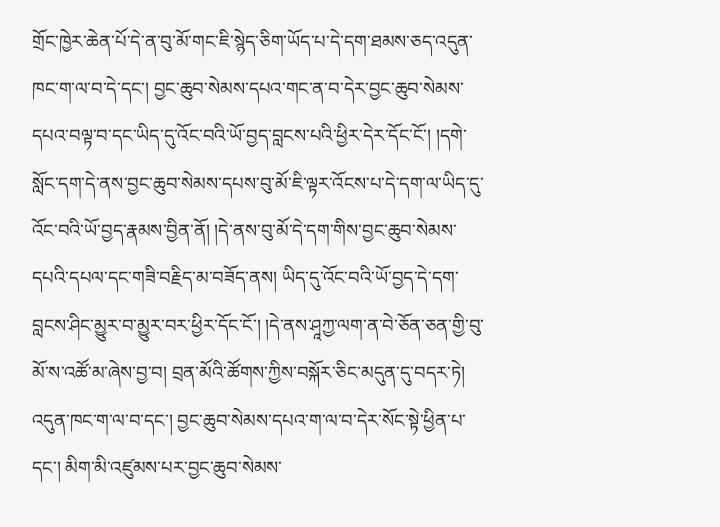གྲོང་ཁྱེར་ཆེན་པོ་དེ་ན་བུ་མོ་གང་ཇི་སྙེད་ཅིག་ཡོད་པ་དེ་དག་ཐམས་ཅད་འདུན་ཁང་ག་ལ་བ་དེ་དང་། བྱང་ཆུབ་སེམས་དཔའ་གང་ན་བ་དེར་བྱང་ཆུབ་སེམས་དཔའ་བལྟ་བ་དང་ཡིད་དུ་འོང་བའི་ཡོ་བྱད་བླངས་པའི་ཕྱིར་དེར་དོང་ངོ་། །དགེ་སློང་དག་དེ་ནས་བྱང་ཆུབ་སེམས་དཔས་བུ་མོ་ཇི་ལྟར་འོངས་པ་དེ་དག་ལ་ཡིད་དུ་འོང་བའི་ཡོ་བྱད་རྣམས་བྱིན་ནོ། །དེ་ནས་བུ་མོ་དེ་དག་གིས་བྱང་ཆུབ་སེམས་དཔའི་དཔལ་དང་གཟི་བརྗིད་མ་བཟོད་ནས། ཡིད་དུ་འོང་བའི་ཡོ་བྱད་དེ་དག་བླངས་ཤིང་མྱུར་བ་མྱུར་བར་ཕྱིར་དོང་ངོ་། །དེ་ནས་ཤཱཀྱ་ལག་ན་བེ་ཅོན་ཅན་གྱི་བུ་མོ་ས་འཚོ་མ་ཞེས་བྱ་བ། བྲན་མོའི་ཚོགས་ཀྱིས་བསྐོར་ཅིང་མདུན་དུ་བདར་ཏེ། འདུན་ཁང་ག་ལ་བ་དང་། བྱང་ཆུབ་སེམས་དཔའ་ག་ལ་བ་དེར་སོང་སྟེ་ཕྱིན་པ་དང་། མིག་མི་འཛུམས་པར་བྱང་ཆུབ་སེམས་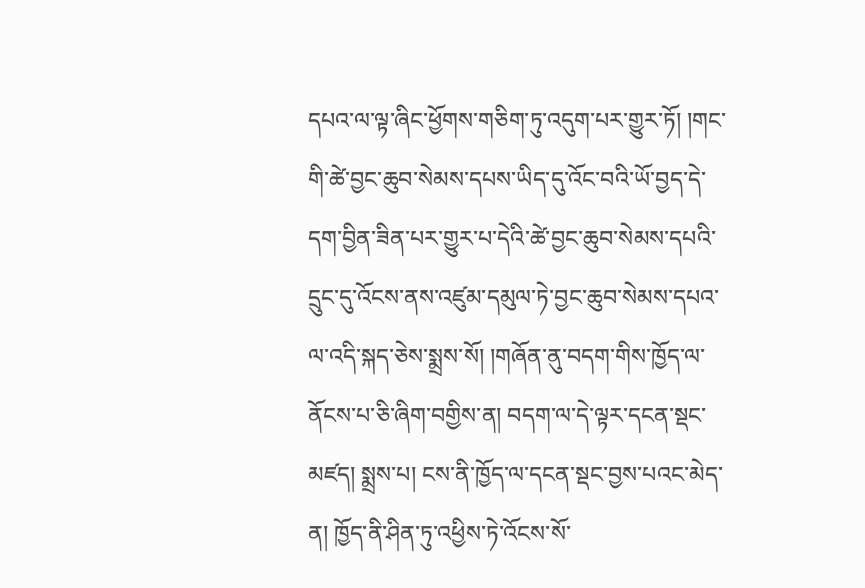དཔའ་ལ་ལྟ་ཞིང་ཕྱོགས་གཅིག་ཏུ་འདུག་པར་གྱུར་ཏོ། །གང་གི་ཚེ་བྱང་ཆུབ་སེམས་དཔས་ཡིད་དུ་འོང་བའི་ཡོ་བྱད་དེ་དག་བྱིན་ཟིན་པར་གྱུར་པ་དེའི་ཚེ་བྱང་ཆུབ་སེམས་དཔའི་དྲུང་དུ་འོངས་ནས་འཛུམ་དམུལ་ཏེ་བྱང་ཆུབ་སེམས་དཔའ་ལ་འདི་སྐད་ཅེས་སྨྲས་སོ། །གཞོན་ནུ་བདག་གིས་ཁྱོད་ལ་ནོངས་པ་ཅི་ཞིག་བགྱིས་ན། བདག་ལ་དེ་ལྟར་དངན་སྡང་མཛད། སྨྲས་པ། ངས་ནི་ཁྱོད་ལ་དངན་སྡང་བྱས་པའང་མེད་ན། ཁྱོད་ནི་ཤིན་ཏུ་འཕྱིས་ཏེ་འོངས་སོ་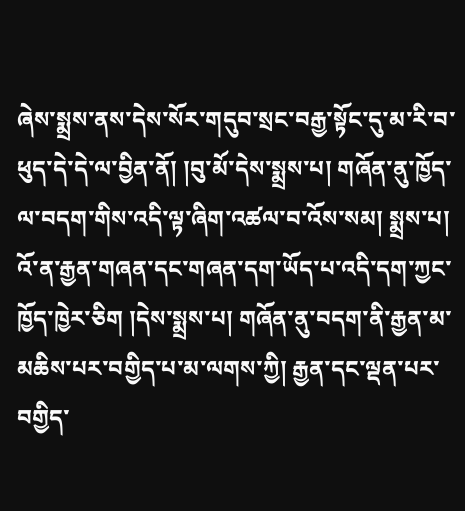ཞེས་སྨྲས་ནས་དེས་སོར་གདུབ་སྲང་བརྒྱ་སྟོང་དུ་མ་རི་བ་ཕུད་དེ་དེ་ལ་བྱིན་ནོ། །བུ་མོ་དེས་སྨྲས་པ། གཞོན་ནུ་ཁྱོད་ལ་བདག་གིས་འདི་ལྟ་ཞིག་འཚལ་བ་འོས་སམ། སྨྲས་པ། འོ་ན་རྒྱན་གཞན་དང་གཞན་དག་ཡོད་པ་འདི་དག་ཀྱང་ཁྱོད་ཁྱེར་ཅིག །དེས་སྨྲས་པ། གཞོན་ནུ་བདག་ནི་རྒྱན་མ་མཆིས་པར་བགྱིད་པ་མ་ལགས་ཀྱི། རྒྱན་དང་ལྡན་པར་བགྱིད་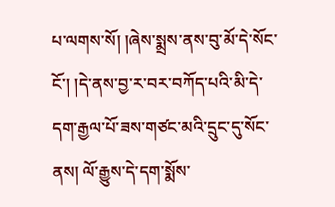པ་ལགས་སོ། །ཞེས་སྨྲས་ནས་བུ་མོ་དེ་སོང་ངོ་། །དེ་ནས་བྱ་ར་བར་བཀོད་པའི་མི་དེ་དག་རྒྱལ་པོ་ཟས་གཙང་མའི་དྲུང་དུ་སོང་ནས། ལོ་རྒྱུས་དེ་དག་སྨོས་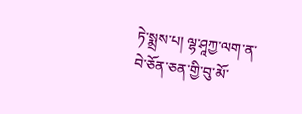ཏེ་སྨྲས་པ། ལྷ་ཤཱཀྱ་ལག་ན་བེ་ཅོན་ཅན་གྱི་བུ་མོ་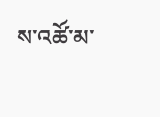ས་འཚོ་མ་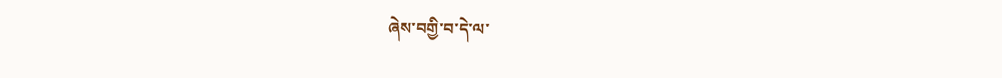ཞེས་བགྱི་བ་དེ་ལ་